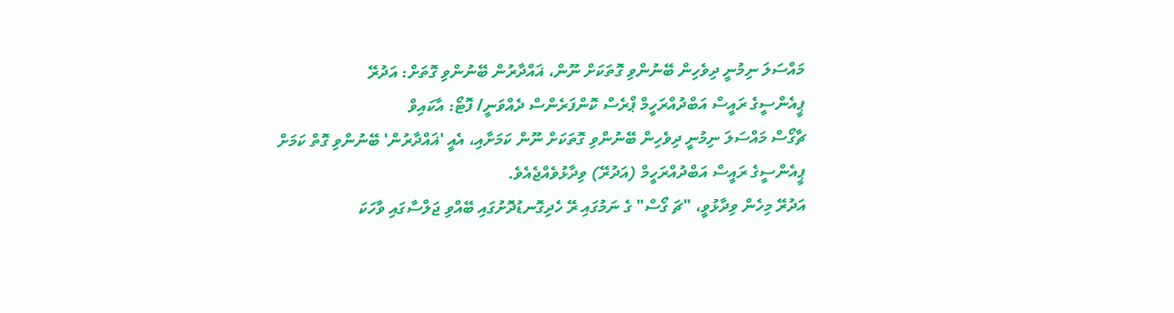މައްސަލަ ނިމުނީ ދިވެހިން ބޭނުންވި ގޮތަކަށް ނޫން، ޣައްދާރުން ބޭނުންވި ގޮތަށް: އަދުރޭ
ޕީއެންސީގެ ރައީސް އަބްދުއްރަހީމް ޕްރެސް ކޮންފަރެންސް ދެއްވަނީ/ ފޮޓޯ: އާކައިވް
ޗާގޯސް މައްސަލަ ނިމުނީ ދިވެހިން ބޭނުންވި ގޮތަކަށް ނޫން ކަމަށާއި، އެއީ 'ޣައްދާރުން' ބޭނުންވި ގޮތް ކަމަށް ޕީއެންސީގެ ރައީސް އަބްދުއްރަހީމް (އަދުރޭ) ވިދާޅުވެއްޖެއެވެ.
އަދުރޭ މިހެން ވިދާޅުވީ، "ޗަ ގޯސް" ގެ ނަމުގައި ރޭ ހެދިގޮނޑުދޮށުގައި ބޭއްވި ޖަލްސާގައި ވާހަކަ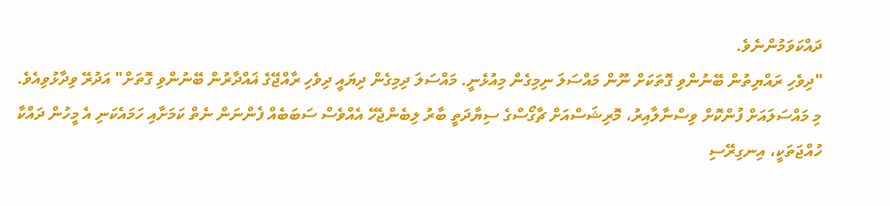ދައްކަވަމުންނެވެ.
"ދިވެހި ރައްޔިތުން ބޭނުންވި ގޮތަކަށް ނޫން މައްސަލަ ނިމިގެން މިއުޅެނީ. މައްސަލަ ދިމިގެން ދިޔައީ ދިވެހި ރާއްޖޭގެ ޣައްދާރުން ބޭނުންވި ގޮތަށް" އަދުރޭ ވިދާޅުވިއެވެ.
މި މައްސަލައަށް ފުންކޮށް ވިސްނާލާއިރު، މޮރިޝަސްއަށް ޗާގޯސްގެ ސިޔާދަތީ ބާރު ލިބެންޖެހޭ އެއްވެސް ސަބަބެއް ފެންނަން ނެތް ކަމަށާއި ހަމައެކަނި އެ މީހުން ދައްކާ ހުއްޖަތަކީ، އިނގިރޭސި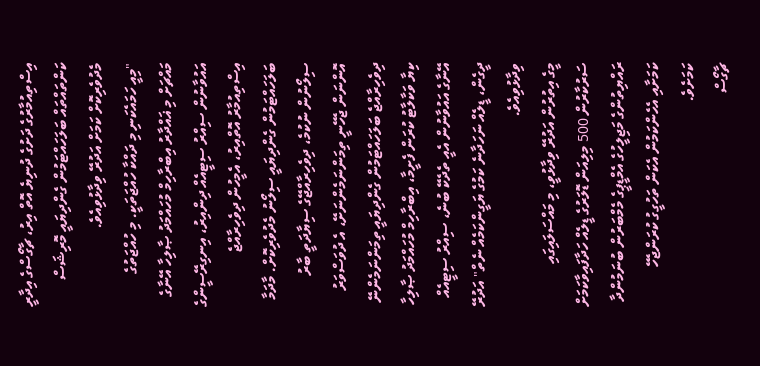އިސްތިއުމާރުގެ ދަށުގެ ދުނިޔެ އޮތް އިރު، ޗާގޯސްގެ އިދާރީ ކަންތައްތައް ބަލަހައްޓަމުން ގެންދިޔައީ މޮރިޝަސް މެދުވެރިކޮށް ކަމަށް އަދުރޭ ވިދާޅުވިއެވެ.
"މިއީ ހަމައެކަނި މި ދައްކާ ހުއްޖަތަކީ. މި ހުއްޖަތުގެ މައްޗަށް މި ޣައްދާރު އިބްރާހިމް މުހައްމަދު ޞާލިހާ އޭނާގެ އައުވާނުން ސިއްރު ސިޓީއެއް ދިންއިރު، އިނގިރޭސީންގެ އިސްތިއުމާރު އޮތްއިރު، އެމީހުން ދިވެހިރާއްޖެ ބަލަހައްޓަމުން ގެންދިޔައީ ސިލޯނު މެދުވެރިކޮށް. މާދަމާ ސިލޯނުން ނުކުމެ، ދިވެހިރާއްޖޭގެ ސިޔާދަތީ ބާރު އޮންނަން ޖެހޭނީ ތިމަންނަމެންނަށޭ، އެ ދުވަސްވަރު ދިވެހިރާއްޖެ ބަލަހައްޓަމުން ގެންދިޔައީ ތިމަންނަމެންނޭ ކިޔާ ވަކާލާޓު ކުރަން ފެށީމާ، އިބްރާހިމް މުހައްމަދު ޞާލިހާ އޭނާގެ އައުވާނުން އެއީ ތެދެކޭ ބުނެ، ސިއްރު ސިޓީއެއް ދީގެން، ޑީލެއް ނަހަދާނެ ކަމުގެ ޔަގީންކަމެއް ނެތް" އަދުރޭ ވިދާޅުވިއެވެ.
މީގެ އިތުރުން އަދުރޭ ވިދާޅުވީ، މި މައްސަލައިގައި ސަރުކާރުން 500 މިލިއަން ޑޮލަރުގެ ޑީލެއް ހަދާފައިވާކަމަށް ރައްޔިތުންގެ މަޖިލީހުގެ އެމްޑީޕީގެ މެމްބަރުން ބުނަމުންދާ ކަމަށާއި އެހެންކަމުން އެކަން ތަހުގީގު ކުރަންޖެހޭ ކަމަށެވެ.
ޗާގޯސް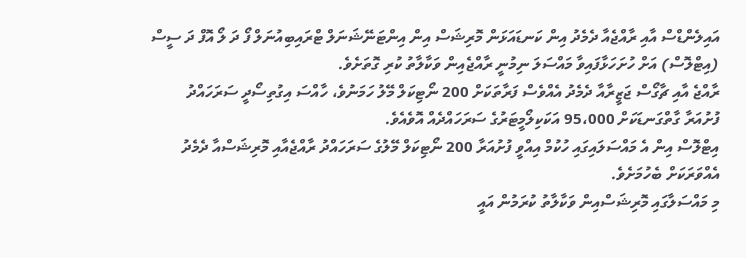އައިލެންޑްސް އާއި ރާއްޖެއާ ދެމެދު އިން ކަނޑައަޅަން މޮރިޝަސް އިން އިންޓަނޭޝަނަލް ޓްރައިބިއުނަލް ފޯ ދަ ލޯ އޮފް ދަ ސީސް (އިޓްލޮސް) އަށް ހުށަހަޅާފައިވާ މައްސަލަ ނިމުނީ ރާއްޖެއިން ވަކާލާތު ކުރި ގޮތަށެވެ.
ރާއްޖެ އާއި ޗާގޯސް ޖަޒީރާއާ ދެމެދު އެއްވެސް ފަރާތަކަށް 200 ނޯޓިކަލް މޭލު ހަމަނުވެ، ހާއްސަ އިގުތިސޯދީ ސަރަހައްދު ފުށުއަރާ ގާތްގަނޑަކަށް 95،000 އަކަކިލޯމީޓަރުގެ ސަރަހައްދެއް އޮވެއެވެ.
އިޓްލޮސް އިން އެ މައްސަލައިގައި ހުކުމް އިއްވީ ފުށުއަރާ 200 ނޯޓިކަލް މޭލުގެ ސަރަހައްދު ރާއްޖެއާއި މޮރިޝަސްއާ ދެމެދު އެއްވަރަކަށް ބެހުމަށެވެ.
މި މައްސަލާގައި މޮރިޝަސްއިން ވަކާލާތު ކުރަމުން އައީ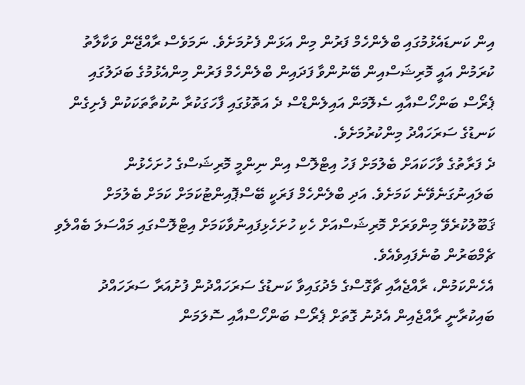އިން ކަނޑައެޅުމުގައި ބްލެންހެމް ފަރުން މިން އަޅަން ފެށުމަށެވެ. ނަމަވެސް ރާއްޖޭން ވަކާލާތު ކުރަމުން އައީ މޮރިޝަސްއިން ބޭނުންވާ ފަދައިން ބްލެންހެމް ފަރުން މިންއެޅުމުގެ ބަދަލުގައި ޕެރޯސް ބަންހޯސްއާއި ސެލޮމަން އައިލެންޑްސް ދެ އަތޮޅުގައި ފާހަގަކުރާ ނުކުތާތަކަކުން ފެށިގެން ކަނޑުގެ ސަރަހައްދު މިންކުރުމަށެވެ.
ދެ ފަރާތުގެ ވާހަކައަށް ބެލުމަށް ފަހު އިޓްލޮސް އިން ނިންމީ މޮރިޝަސްގެ ހުށަހެޅުން ބަލައިނުގަނެވޭނެ ކަމަށެވެ. އަދި ބްލެންހެމް ފަރަކީ ބޭސްޕޮއިންޓުކަމަށް ކަމަށް ބެލުމަށް ޤަބޫލުކުރެވޭ މިންވަރަށް މޮރިޝަސްއަށް ހެކި ހުށަހެޅިފައިނުވާކަމަށް އިޓްލޮސްގައި މައްސަލަ ބެއްލެވި ޗެމްބަރުން ބުނެފައިވެއެވެ.
އެހެންކަމުން، ރާއްޖެއާއި ޗާގޮސްގެ މެދުގައިވާ ކަނޑުގެ ސަރަހައްދުން ފުށުއަރާ ސަރަހައްދު ބައިކުރާނީ ރާއްޖެއިން އެދުނު ގޮތަށް ޕެރޯސް ބަންހޯސްއާއި ސޮލަމަން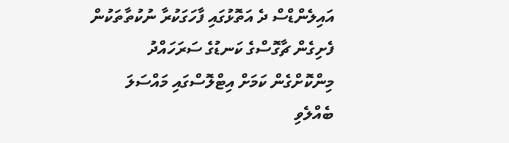އައިލެންޑްސް ދެ އަތޮޅުގައި ފާހަގަކުރާ ނުކުތާތަކުން ފެށިގެން ޗާގޮސްގެ ކަނޑުގެ ސަރަހައްދު މިންކޮށްގެން ކަމަށް އިޓްލޮސްގައި މައްސަލަ ބެއްލެވި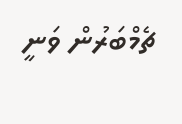ޗެމްބަރުން ވަނީ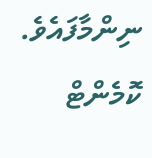ނިންމާފައެވެ.
ކޮމެންޓް